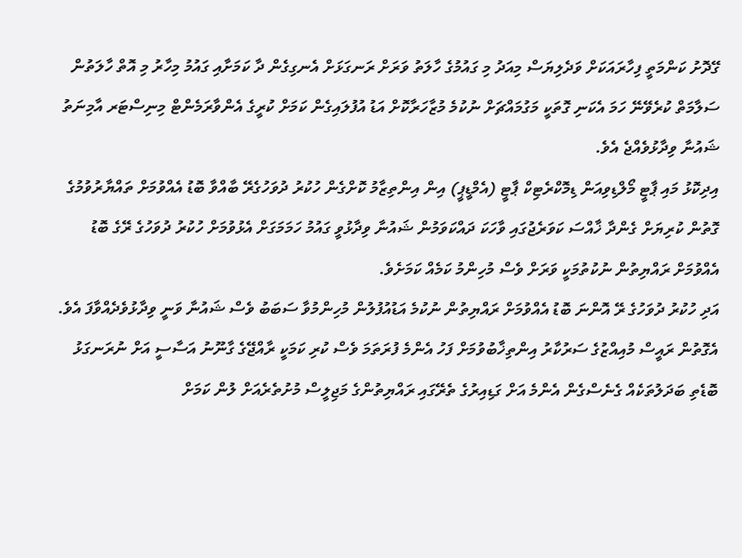ގޭދޮށު ކަންމަތީ ފިހާރައަކަށް ވަދެލިޔަސް މިއަދު މި ގައުމުގެ ހާލަތު ވަރަށް ރަނގަޅަށް އެނގިގެން ދާ ކަމަށާއި ގައުމު މިހާރު މި އޮތް ހާލަތުން ސަލާމަތް ކުރެވޭނޭ ހަމަ އެކަނި ގޮތަކީ މަގުމައްޗަށް ނުކުމެ މުޒާހަރާކޮށް އަޑު އުފުލައިގެން ކަމަށް ކުރީގެ އެންވާރަމެންޓް މިނިސްޓަރ އާމިނަތު ޝައުނާ ވިދާޅުވެއްޖެ އެވެ.
އިދިކޮޅު މައި ޕާޓީ މޯލްޑިވިއަން ޑިމޮކްރެޓިކް ޕާޓީ (އެމްޑީޕީ) އިން އިންތިޒާމު ކޮށްގެން ހުކުރު ދުވަހުގެރޭ ބާއްވާ ބޮޑު އެއްވުމަށް ތައްޔާރުވުމުގެ ގޮތުން ކުރިޔަށް ގެންދާ ޚާއްސަ ކަވަރެޖުގައި ވާހަކަ ދައްކަވަމުން ޝައުނާ ވިދާޅުވީ ގައުމު ހަމަމަގަށް އެޅުވުމަށް ހުކުރު ދުވަހުގެ ރޭގެ ބޮޑު އެއްވުމަށް ރައްޔިތުން ނުކުތުމަކީ ވަރަށް ވެސް މުހިންމު ކަމެއް ކަމަށެވެ.
އަދި ހުކުރު ދުވަހުގެ ރޭ އޮންނަ ބޮޑު އެއްވުމަށް ރައްޔިތުން ނުކުމެ އަޑުއުފުލުން މުހިންމުވާ ސަބަބު ވެސް ޝައުނާ ވަނީ ވިދާޅުވެދެއްވާފަ އެވެ.
އެގޮތުން ރައީސް މުއިއްޒުގެ ސަރުކާރު އިންތިޚާބުވުމަށް ފަހު އެންމެ ފުރަތަމަ ވެސް ކުރި ކަމަކީ ރާއްޖޭގެ ގާނޫނު އަސާސީ އަށް ނުރަނގަޅު ބޮޑެތި ބަދަލުތަކެއް ގެނެސްގެން އެންމެ އަށް ގަޑިއިރުގެ ތެރޭގައި ރައްޔިތުންގެ މަޖިލީސް މުށުތެރެއަށް ލުން ކަމަށް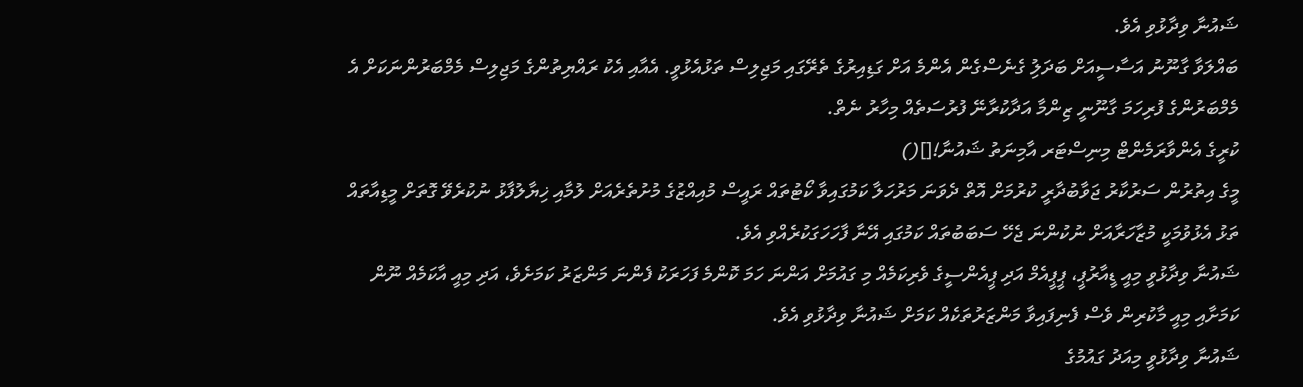ޝައުނާ ވިދާޅުވި އެވެ.
ބައްލަވާ ގާނޫނު އަސާސީއަށް ބަދަލުި ގެނެސްގެން އެންމެ އަށް ގަޑިއިރުގެ ތެރޭގައި މަޖިލިސް ތަޅުއެޅުވީ. އެއާއި އެކު ރައްޔިތުންގެ މަޖިލިސް މެމްބަރުންނަކަށް އެ މެމްބަރުންގެ ފުރިހަމަ ގާނޫނީ ޒިންމާ އަދާކުރާނޭ ފުރުސަތެއް މިހާރު ނެތް.
ކުރީގެ އެންވާރަމެންޓް މިނިސްޓަރ އާމިނަތު ޝައުނާ![]()
މީގެ އިތުރުން ސަރުކާރު ޖަވާބުދާރީ ކުރުމަށް އޮތް ދެވަނަ މަރުހަލާ ކަމުގައިވާ ކޯޓުތައް ރައީސް މުއިއްޒުގެ މުށުތެރެއަށް ލުމާއި ޚިޔާލުފާޅު ނުކުރެވޭ ގޮތަށް މީޑިއާތައް ތަޅު އެޅުވުމަކީ މުޒާހަރާއަށް ނުކުންނަ ޖެހޭ ސަބަބުތައް ކަމުގައި އޭނާ ފާހަހަގަކުރެއްވި އެވެ.
ޝައުނާ ވިދާޅުވީ މިއީ ޑީއާރުޕީ، ޕީޕީއެމް އަދި ޕީއެންސީގެ ވެރިކަމެއް މި ގައުމަށް އަންނަ ހަމަ ކޮންމެ ފަހަރަކު ފެންނަ މަންޒަރު ކަމަށެވެ، އަދި މިއީ އާކަމެއް ނޫން ކަމަށާއި މިއީ މާކުރިން ވެސް ފެނިފައިވާ މަންޒަރުތަކެއް ކަމަށް ޝައުނާ ވިދާޅުވި އެވެ.
ޝައުނާ ވިދާޅުވީ މިއަދު ގައުމުގެ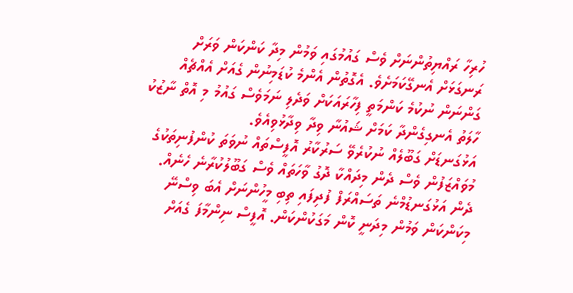ހުރިހާ ރައްޔިތުންނަށް ވެސް ގައުމުގައި ވަމުން މިދާ ކަންކަން ވަރަށް ރަނގަޅަށް އެނގޭކަމަށެވެ. އެގޮތުން އެންމެ ކުޑަމިނުން ގެއަށް އެއްޗެއް ގަންނަން ނުކުމެ ކަންމަތީ ފިހާރައަކަށް ވަދެލި ނަމަވެސް ގައުމު މި އޮތް ނާޒުކު ހާލަތު އެނގިގެންދާ ކަމަށް ޝައުނާ ވިދާ ވިދާޅުވިއެވެ.
އަޅުގަނޑަށް ގަބޫލެއް ނުކުރެވޭ ސަރުކާރު އޮފީސްތައް ނުވަތަ ކުންފުނިތަކުގެ މުވައްޒަފުން ވެސް ދެން މިދައްކާ ދޮގު ވާހަތައް ވެސް ގަބޫލުކުރާނެ ހެނެއް. ދެން އަޅުގަނޑުމްނެ ތަސައްރަފް ފުދިފައި ތިބި މީހުންނަށް އެބަ ވިސްނޭ މިކަންކަން ވަމުން މިދަނީ ކޮން މަގަކުންކަން. އޮފީސް ނިންމާފަ ގެއަށް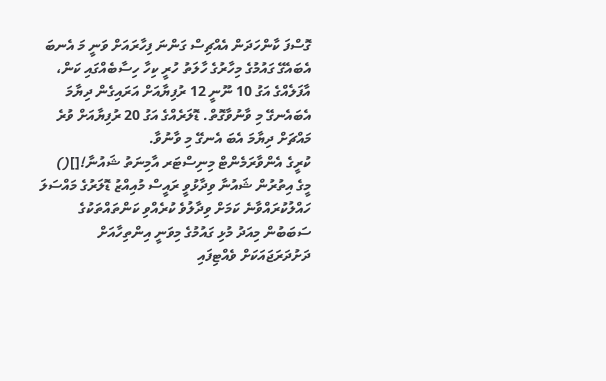ގޮސްފަ ކާންހަދަން އެއްޗިސް ގަންނަ ފިހާރައަށް ވަނީ މަ އެނބަ އެބައެގޭ ގައުމުގެ މިހާރުގެ ހާލަތު ހުރީ ކިހާ ހިސާބެއްގައި ކަން، އާފަލެއްގެ އަގު 10 ނޫނީ 12 ރުފިޔާއަށް އަރައިގެން ދިޔާމަ އެބައެނގޭ މި ވާނުވާގޮތް. ޑޮލަރެއްގެ އަގު 20 ރުފިޔާއަށް ވުރެ މައްޗަށް ދިޔާމަ އެބަ އެނގޭ މި ވާނުވާ.
ކުރީގެ އެންވާރަމެންޓް މިނިސްޓަރ އާމިނަތު ޝައުނާ![]()
މީގެ އިތުރުން ޝައުނާ ވިދާޅުވީ ރައީސް މުއިއްޒު ޑޮލަރުގެ މައްސަލަ ހައްލުކުރައްވާނެ ކަމަށް ވިދާލުވެ ކުރެއްވި ކަންތައްތަކުގެ ސަބަބުން މިއަދު މުޅި ގައުމުގެ މިވަނީ އިންތިހާއަށް ދަށުދަރަޖައަކަށް ވެއްޓިފައި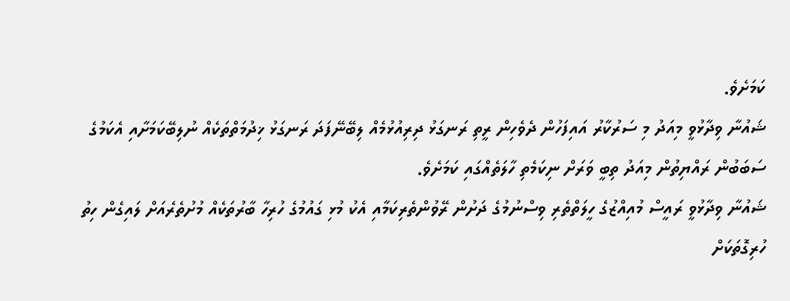ކަމަށެވެ.
ޝައުނާ ވިދާޅުވީ މިއަދު މި ސަރުކާރު އައިފަހުން ދެވެހިން ރީތި ރަނގަޅު ދިރިއުޅުމެއް ލިބޭނޭފަދަ ރަނގަޅު ޚިދުމަތްތަކެއް ނުލިބޭކަމަށާއި އެކަމުގެ ސަބަބުން ރައްޔިތުން މިއަދު ތިބީ ވަރަށް ނިކަމެތި ހާލަތެއްގައި ކަމަށެވެ.
ޝައުނާ ވިދާޅުވީ ރައީސް މުއިއްޒުގެ ހީލަތްތެރި ވިސްނުމުގެ ދަށުން ރޭވުންތެރިކަމާއި އެކު މުޅި ގައުމުގެ ހުރިހާ ބާރުތަކެއް މުށުތެރެއަށް ލައިގެން ހިތު ހުރިގޮތަކަށް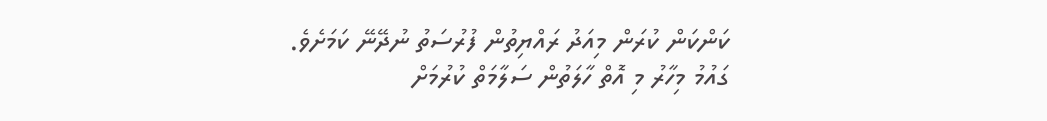ކަންކަން ކުރަން މިއަދު ރައްޔިތުން ފުރުސަތު ނުދޭނޭ ކަމަށެވެ.
ގައުމު މިހާރު މި އޮތް ހާލަތުން ސަލާމަތް ކުރުމަށް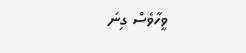ވީހާވެސް ގިނަ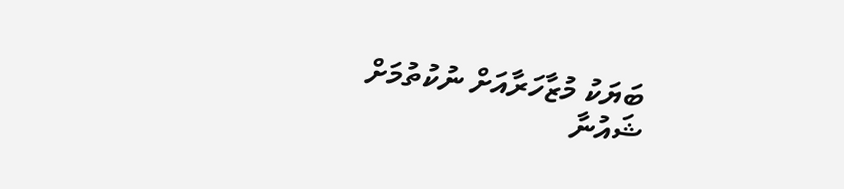ބަޔަކު މުޒާހަރާއަށް ނުކުތުމަށް ޝައުނާ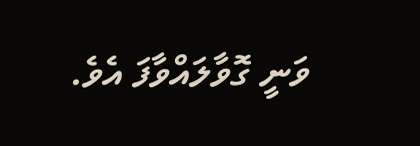ވަނީ ގޮވާލައްވާފަ އެވެ.